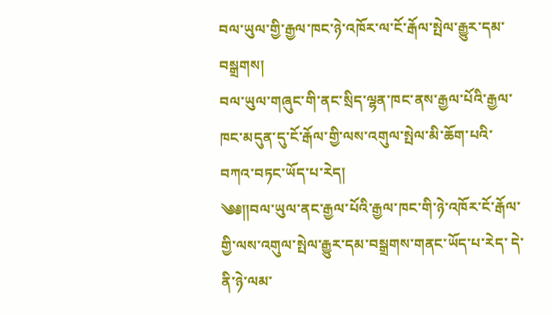བལ་ཡུལ་གྱི་རྒྱལ་ཁང་ཉེ་འཁོར་ལ་ངོ་རྒོལ་སྤེལ་རྒྱུར་དམ་བསྒྲགས།
བལ་ཡུལ་གཞུང་གི་ནང་སྲིད་ལྷན་ཁང་ནས་རྒྱལ་པོའི་རྒྱལ་ཁང་མདུན་དུ་ངོ་རྒོལ་གྱི་ལས་འགུལ་སྤེལ་མི་ཆོག་པའི་བཀའ་བཏང་ཡོད་པ་རེད།
༄༅༎བལ་ཡུལ་ནང་རྒྱལ་པོའི་རྒྱལ་ཁང་གི་ཉེ་འཁོར་ངོ་རྒོལ་གྱི་ལས་འགུལ་སྤེལ་རྒྱུར་དམ་བསྒྲགས་གནང་ཡོད་པ་རེད་ དེ་ནི་ཉེ་ལམ་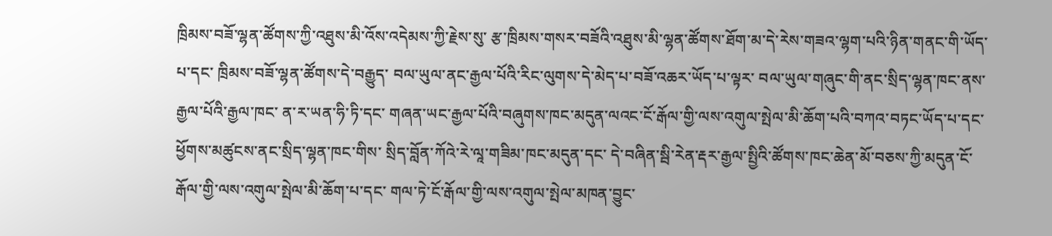ཁྲིམས་བཟོ་ལྷན་ཚོགས་ཀྱི་འཐུས་མི་འོས་འདེམས་ཀྱི་རྗེས་སུ་ རྩ་ཁྲིམས་གསར་བཟོའི་འཐུས་མི་ལྷན་ཚོགས་ཐོག་མ་དེ་རེས་གཟའ་ལྷག་པའི་ཉིན་གནང་གི་ཡོད་པ་དང་ ཁྲིམས་བཟོ་ལྷན་ཚོགས་དེ་བརྒྱུད་ བལ་ཡུལ་ནང་རྒྱལ་པོའི་རིང་ལུགས་དེ་མེད་པ་བཟོ་འཆར་ཡོད་པ་ལྟར་ བལ་ཡུལ་གཞུང་གི་ནང་སྲིད་ལྷན་ཁང་ནས་ རྒྱལ་པོའི་རྒྱལ་ཁང་ ན་ར་ཡན་ཧི་ཏི་དང་ གཞན་ཡང་རྒྱལ་པོའི་བཞུགས་ཁང་མདུན་ལའང་ངོ་རྒོལ་གྱི་ལས་འགུལ་སྤེལ་མི་ཆོག་པའི་བཀའ་བཏང་ཡོད་པ་དང་ ཕྱོགས་མཚུངས་ནང་སྲིད་ལྷན་ཁང་གིས་ སྲིད་བློན་ཀོའེ་རེ་ལཱ་གཟིམ་ཁང་མདུན་དང་ དེ་བཞིན་སྦི་རེན་རྡར་རྒྱལ་སྤྱིའི་ཚོགས་ཁང་ཆེན་མོ་བཅས་ཀྱི་མདུན་ངོ་རྒོལ་གྱི་ལས་འགུལ་སྤེལ་མི་ཆོག་པ་དང་ གལ་ཏེ་ངོ་རྒོལ་གྱི་ལས་འགུལ་སྤེལ་མཁན་བྱུང་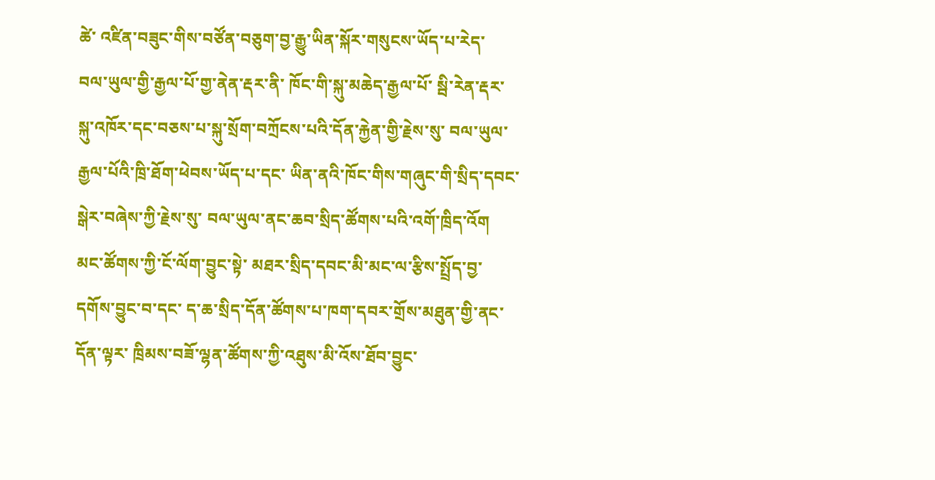ཚེ་ འཛིན་བཟུང་གིས་བཙོན་བཅུག་བྱ་རྒྱུ་ཡིན་སྐོར་གསུངས་ཡོད་པ་རེད་
བལ་ཡུལ་གྱི་རྒྱལ་པོ་གྱ་ནེན་རྡར་ནི་ ཁོང་གི་སྐུ་མཆེད་རྒྱལ་པོ་ སྦི་རེན་རྡར་ སྐུ་འཁོར་དང་བཅས་པ་སྐུ་སྲོག་བཀྲོངས་པའི་དོན་རྐྱེན་གྱི་རྗེས་སུ་ བལ་ཡུལ་རྒྱལ་པོའི་ཁྲི་ཐོག་ཕེབས་ཡོད་པ་དང་ ཡིན་ནའི་ཁོང་གིས་གཞུང་གི་སྲིད་དབང་སྒེར་བཞེས་ཀྱི་རྗེས་སུ་ བལ་ཡུལ་ནང་ཆབ་སྲིད་ཚོགས་པའི་འགོ་ཁྲིད་འོག མང་ཚོགས་ཀྱི་ངོ་ལོག་བྱུང་སྟེ་ མཐར་སྲིད་དབང་མི་མང་ལ་རྩིས་སྤྲོད་བྱ་དགོས་བྱུང་བ་དང་ ད་ཆ་སྲིད་དོན་ཚོགས་པ་ཁག་དབར་གྲོས་མཐུན་གྱི་ནང་དོན་ལྟར་ ཁྲིམས་བཟོ་ལྷན་ཚོགས་ཀྱི་འཐུས་མི་འོས་ཐོབ་བྱུང་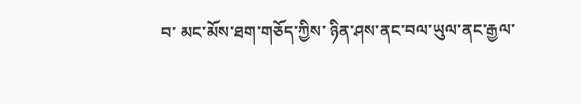བ་ མང་མོས་ཐག་གཅོད་ཀྱིས་ ཉིན་ཤས་ནང་བལ་ཡུལ་ནང་རྒྱལ་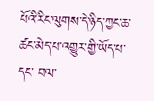པོའི་རིང་ལུགས་དེ་ཉིད་ཀྱང་ཆ་ཚང་མེད་པ་འགྱུར་གྱི་ཡོད་པ་དང་ བལ་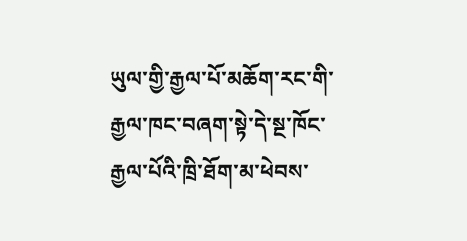ཡུལ་གྱི་རྒྱལ་པོ་མཆོག་རང་གི་རྒྱལ་ཁང་བཞག་སྟེ་དེ་སྔ་ཁོང་རྒྱལ་པོའི་ཁྲི་ཐོག་མ་ཕེབས་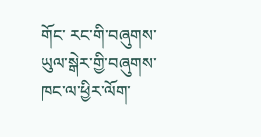གོང་ རང་གི་བཞུགས་ཡུལ་སྒེར་གྱི་བཞུགས་ཁང་ལ་ཕྱིར་ལོག་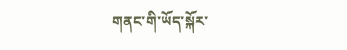གནང་གི་ཡོད་སྐོར་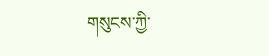གསུངས་ཀྱི་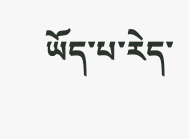ཡོད་པ་རེད་